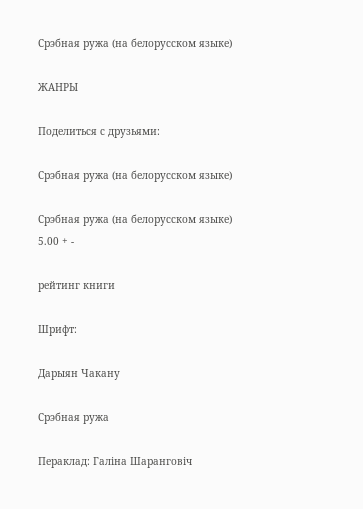Срэбная ружа (на белорусском языке)

ЖАНРЫ

Поделиться с друзьями:

Срэбная ружа (на белорусском языке)

Срэбная ружа (на белорусском языке)
5.00 + -

рейтинг книги

Шрифт:

Дарыян Чакану

Срэбная ружа

Пераклад: Галiна Шаранговiч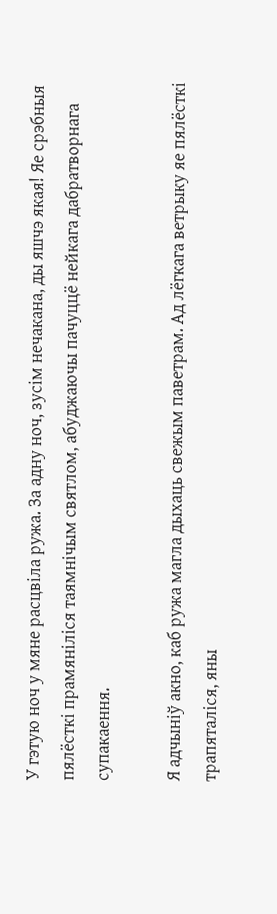У гэтую ноч у мяне расцвiла ружа. За адну ноч, зусiм нечакана, ды яшчэ якая! Яе срэбныя пялёсткi прамянiлiся таямнiчым святлом, абуджаючы пачуццё нейкага дабратворнага супакаення.

Я адчынiў акно, каб ружа магла дыхаць свежым паветрам. Ад лёгкага ветрыку яе пялёсткi трапяталiся, яны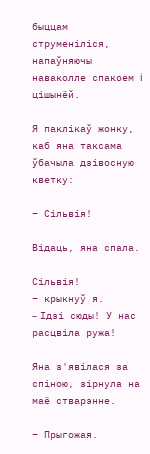быццам струменiлiся, напаўняючы наваколле спакоем i цiшынёй.

Я паклiкаў жонку, каб яна таксама ўбачыла дзiвосную кветку:

– Сiльвiя!

Вiдаць, яна спала.

Сiльвiя!
– крыкнуў я.
– Iдзi сюды! У нас расцвiла ружа!

Яна з'явiлася за спiною, зiрнула на маё стварэнне.

– Прыгожая.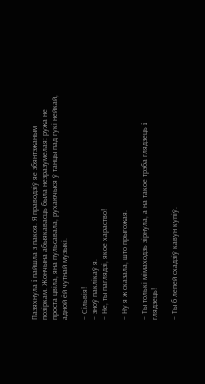Пазяхнула i пайшла з пакоя. Я праводзiў яе збянтэжаным позiркам. Жончына абыякавасць была незразумелая: ружа не проста цвiла, яна пульсавала, рухаючыся ў танцы пад гукi нейкай, адной ёй чутнай музыкi.

– Сiльвiя!
– зноў паклiкаў я.
– Не, ты паглядзi, якое хараство!

– Ну я ж сказала, што прыгожая.

– Ты толькi мiмаходзь зiрнула, а на такое трэба глядзець i глядзець!

– Ты б лепей схадзiў кавун купiў.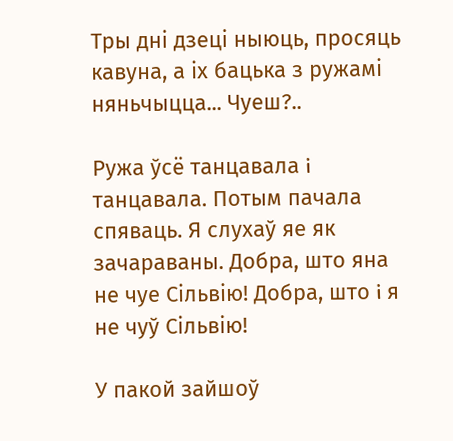Тры днi дзецi ныюць, просяць кавуна, а iх бацька з ружамi няньчыцца... Чуеш?..

Ружа ўсё танцавала i танцавала. Потым пачала спяваць. Я слухаў яе як зачараваны. Добра, што яна не чуе Сiльвiю! Добра, што i я не чуў Сiльвiю!

У пакой зайшоў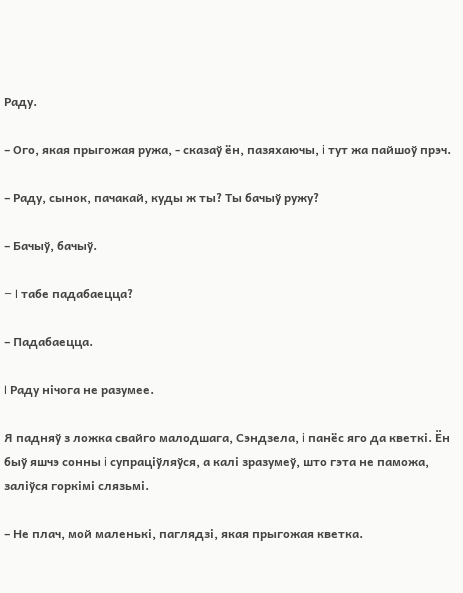Раду.

– Ого, якая прыгожая ружа, - сказаў ён, пазяхаючы, i тут жа пайшоў прэч.

– Раду, сынок, пачакай, куды ж ты? Ты бачыў ружу?

– Бачыў, бачыў.

– I табе падабаецца?

– Падабаецца.

I Раду нiчога не разумее.

Я падняў з ложка свайго малодшага, Сэндзела, i панёс яго да кветкi. Ён быў яшчэ сонны i супрацiўляўся, а калi зразумеў, што гэта не паможа, залiўся горкiмi слязьмi.

– Не плач, мой маленькi, паглядзi, якая прыгожая кветка.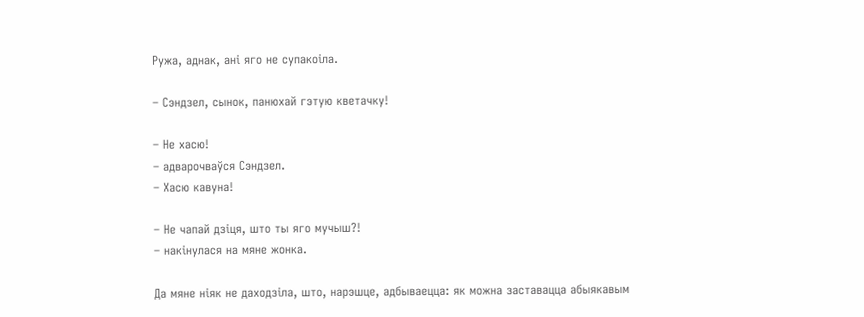Ружа, аднак, анi яго не супакоiла.

– Сэндзел, сынок, панюхай гэтую кветачку!

– Не хасю!
– адварочваўся Сэндзел.
– Хасю кавуна!

– Не чапай дзiця, што ты яго мучыш?!
– накiнулася на мяне жонка.

Да мяне нiяк не даходзiла, што, нарэшце, адбываецца: як можна заставацца абыякавым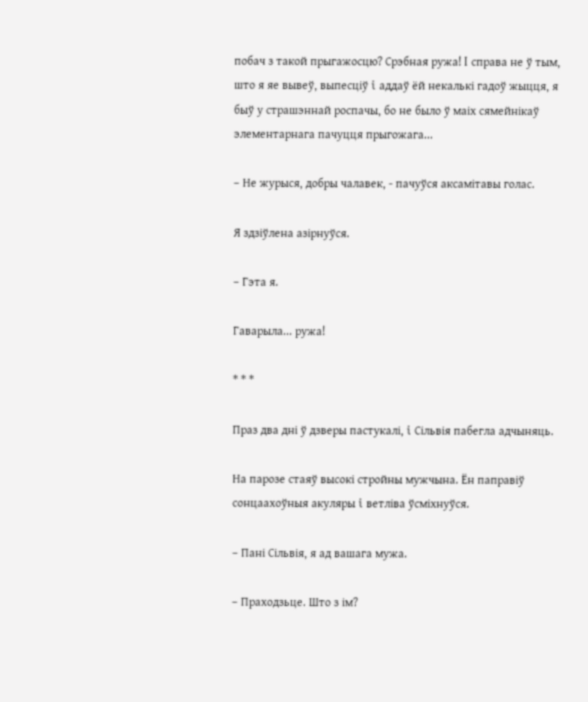побач з такой прыгажосцю? Срэбная ружа! I справа не ў тым, што я яе вывеў, выпесцiў i аддаў ёй некалькi гадоў жыцця, я быў у страшэннай роспачы, бо не было ў маiх сямейнiкаў элементарнага пачуцця прыгожага...

– Не журыся, добры чалавек, - пачуўся аксамiтавы голас.

Я здзiўлена азiрнуўся.

– Гэта я.

Гаварыла... ружа!

* * *

Праз два днi ў дзверы пастукалi, i Сiльвiя пабегла адчыняць.

На парозе стаяў высокi стройны мужчына. Ён паправiў сонцаахоўныя акуляры i ветлiва ўсмiхнуўся.

– Панi Сiльвiя, я ад вашага мужа.

– Праходзьце. Што з iм?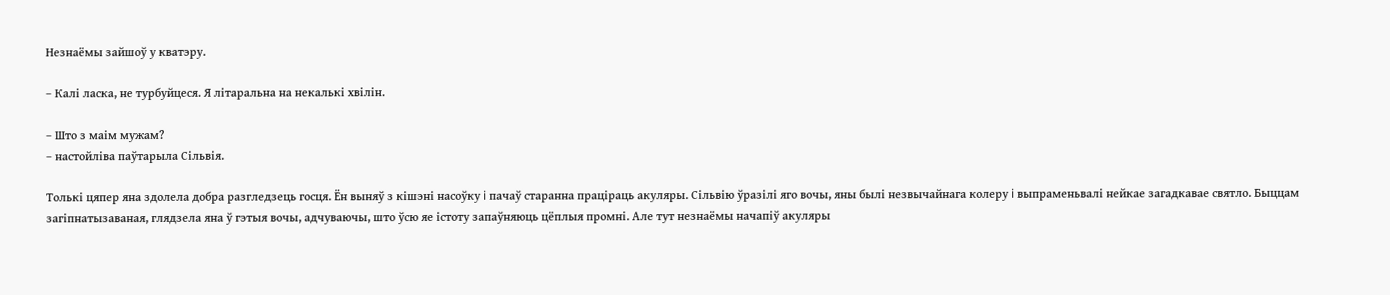Незнаёмы зайшоў у кватэру.

– Калi ласка, не турбуйцеся. Я лiтаральна на некалькi хвiлiн.

– Што з маiм мужам?
– настойлiва паўтарыла Сiльвiя.

Толькi цяпер яна здолела добра разгледзець госця. Ён выняў з кiшэнi насоўку i пачаў старанна працiраць акуляры. Сiльвiю ўразiлi яго вочы, яны былi незвычайнага колеру i выпраменьвалi нейкае загадкавае святло. Быццам загiпнатызаваная, глядзела яна ў гэтыя вочы, адчуваючы, што ўсю яе iстоту запаўняюць цёплыя промнi. Але тут незнаёмы начапiў акуляры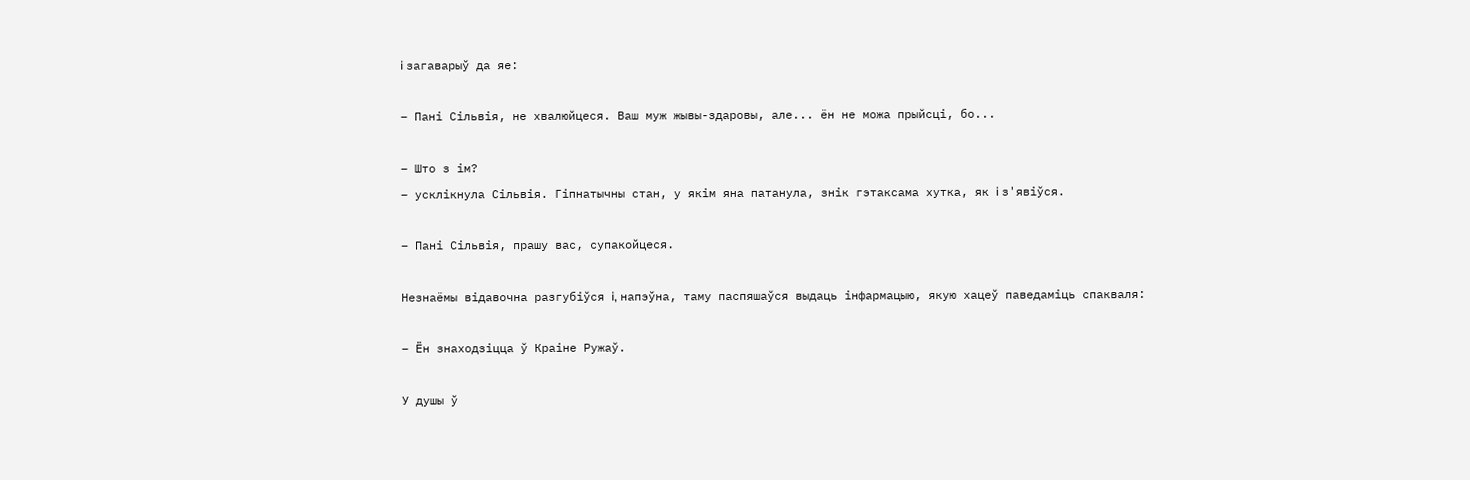i загаварыў да яе:

– Панi Сiльвiя, не хвалюйцеся. Ваш муж жывы-здаровы, але... ён не можа прыйсцi, бо...

– Што з iм?
– усклiкнула Сiльвiя. Гiпнатычны стан, у якiм яна патанула, знiк гэтаксама хутка, як i з'явiўся.

– Панi Сiльвiя, прашу вас, супакойцеся.

Незнаёмы вiдавочна разгубiўся i, напэўна, таму паспяшаўся выдаць iнфармацыю, якую хацеў паведамiць спакваля:

– Ён знаходзiцца ў Краiне Ружаў.

У душы ў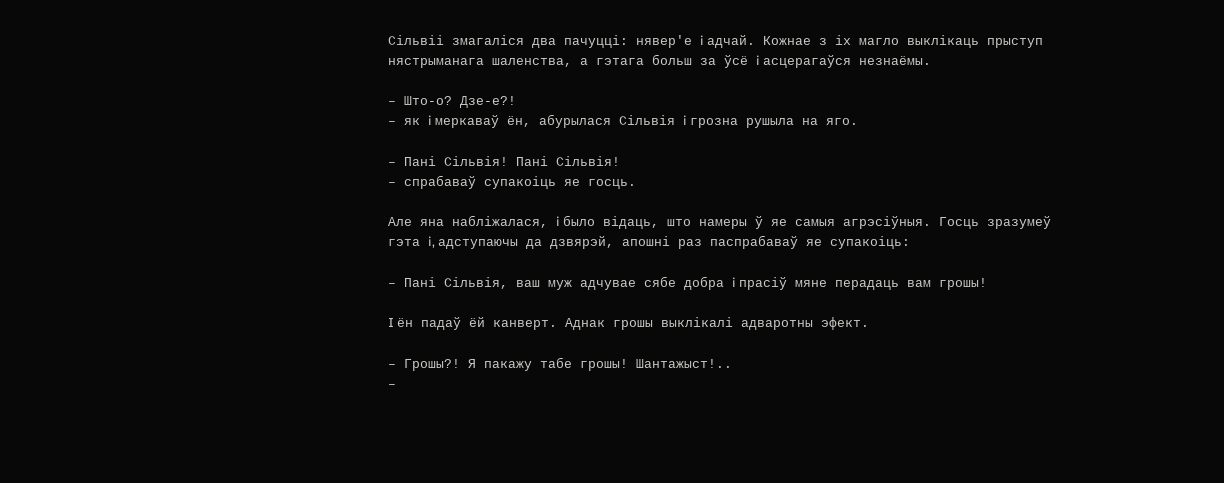Сiльвii змагалiся два пачуццi: нявер'е i адчай. Кожнае з iх магло выклiкаць прыступ нястрыманага шаленства, а гэтага больш за ўсё i асцерагаўся незнаёмы.

– Што-о? Дзе-е?!
– як i меркаваў ён, абурылася Сiльвiя i грозна рушыла на яго.

– Панi Сiльвiя! Панi Сiльвiя!
– спрабаваў супакоiць яе госць.

Але яна наблiжалася, i было вiдаць, што намеры ў яе самыя агрэсiўныя. Госць зразумеў гэта i, адступаючы да дзвярэй, апошнi раз паспрабаваў яе супакоiць:

– Панi Сiльвiя, ваш муж адчувае сябе добра i прасiў мяне перадаць вам грошы!

I ён падаў ёй канверт. Аднак грошы выклiкалi адваротны эфект.

– Грошы?! Я пакажу табе грошы! Шантажыст!..
–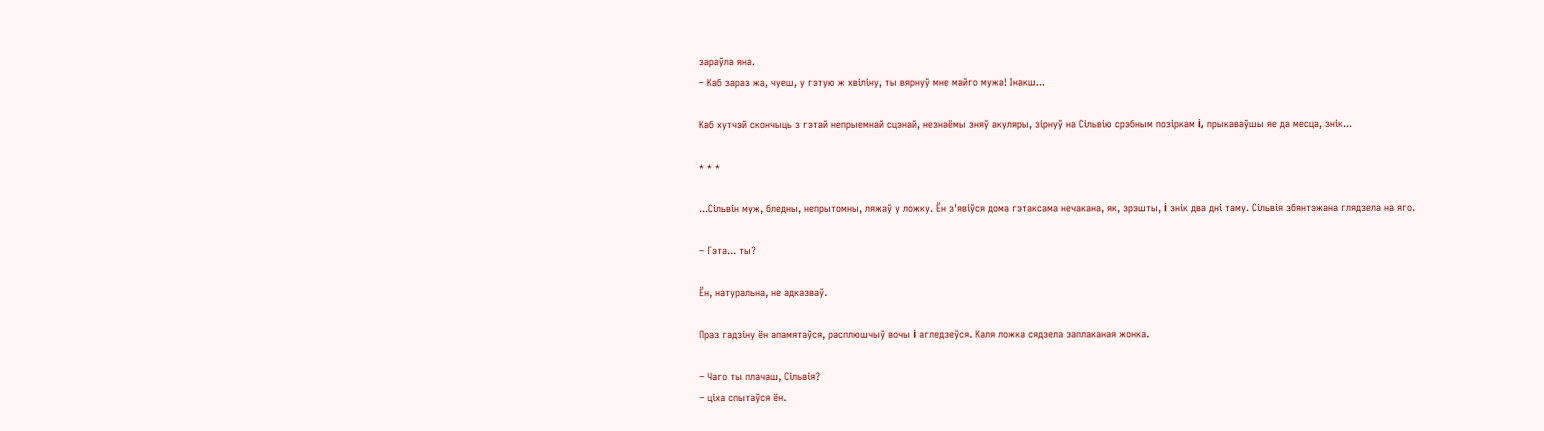зараўла яна.
– Каб зараз жа, чуеш, у гэтую ж хвiлiну, ты вярнуў мне майго мужа! Iнакш...

Каб хутчэй скончыць з гэтай непрыемнай сцэнай, незнаёмы зняў акуляры, зiрнуў на Сiльвiю срэбным позiркам i, прыкаваўшы яе да месца, знiк...

* * *

...Сiльвiн муж, бледны, непрытомны, ляжаў у ложку. Ён з'явiўся дома гэтаксама нечакана, як, зрэшты, i знiк два днi таму. Сiльвiя збянтэжана глядзела на яго.

– Гэта... ты?

Ён, натуральна, не адказваў.

Праз гадзiну ён апамятаўся, расплюшчыў вочы i агледзеўся. Каля ложка сядзела заплаканая жонка.

– Чаго ты плачаш, Сiльвiя?
– цiха спытаўся ён.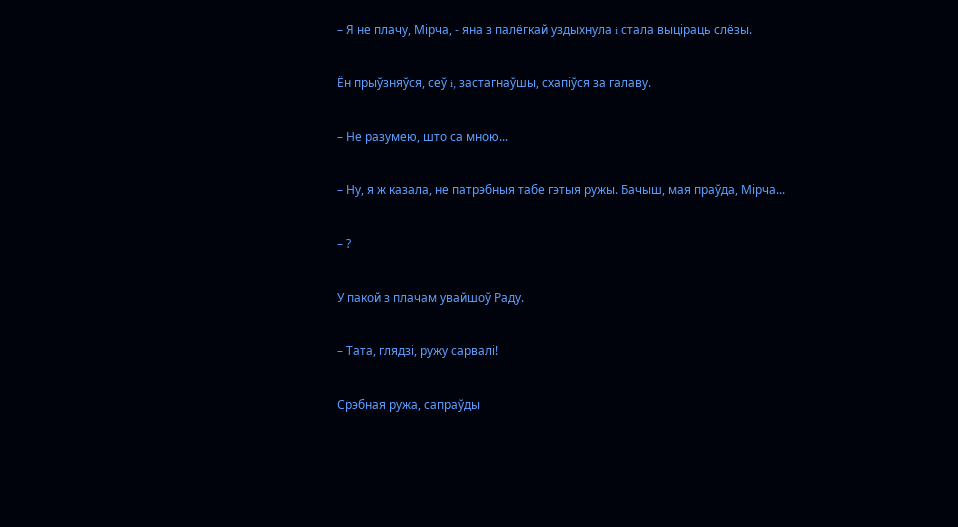– Я не плачу, Мiрча, - яна з палёгкай уздыхнула i стала выцiраць слёзы.

Ён прыўзняўся, сеў i, застагнаўшы, схапiўся за галаву.

– Не разумею, што са мною...

– Ну, я ж казала, не патрэбныя табе гэтыя ружы. Бачыш, мая праўда, Мiрча...

– ?

У пакой з плачам увайшоў Раду.

– Тата, глядзi, ружу сарвалi!

Срэбная ружа, сапраўды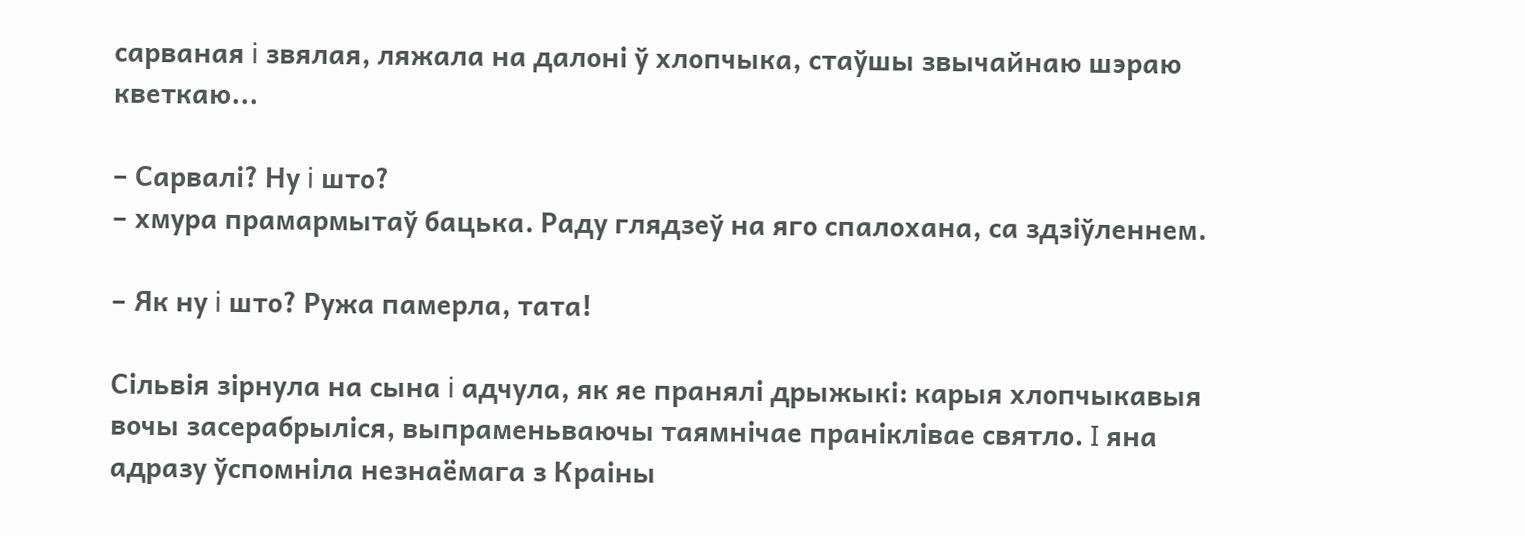сарваная i звялая, ляжала на далонi ў хлопчыка, стаўшы звычайнаю шэраю кветкаю...

– Сарвалi? Ну i што?
– хмура прамармытаў бацька. Раду глядзеў на яго спалохана, са здзiўленнем.

– Як ну i што? Ружа памерла, тата!

Сiльвiя зiрнула на сына i адчула, як яе пранялi дрыжыкi: карыя хлопчыкавыя вочы засерабрылiся, выпраменьваючы таямнiчае пранiклiвае святло. I яна адразу ўспомнiла незнаёмага з Краiны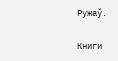Ружаў.

Книги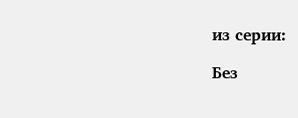из серии:

Без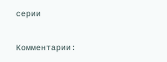серии

Комментарии: